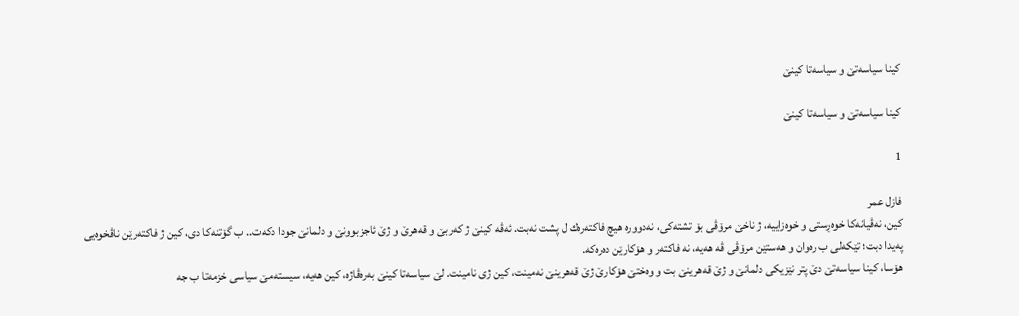كینا سیاسه‌تێ و سیاسه‌تا كینێ

كینا سیاسه‌تێ و سیاسه‌تا كینێ

1

فازل عمر
كین، نه‌ڤیانه‌كا خوه‌ڕستی و خوه‌زاییه‌، ژ ناخێ مرۆڤی بۆ تشته‌كی، نه‌دووره‌ هیچ فاكته‌ره‌ك ل پشت نه‌بت. ئه‌ڤه‌ كینێ ژ كه‌ربێ و قه‌هرێ و ژێ ئاجزبوونێ و دلمانێ جودا دكه‌ت.. ب گۆتنه‌كا دی، كین ژ فاكته‌رێن ناڤخوه‌یی په‌یدا دبت؛ تێكه‌لی ب ره‌وان و هه‌ستێن مرۆڤی ڤه‌ هه‌یه‌، نه‌ فاكته‌ر و هۆكارێن ده‌ره‌كه‌.
هۆسا، كینا سیاسه‌تێ دێ پتر نێزیكی دلمانێ و ژێ قه‌هرینێ بت و وه‌ختێ هۆكارێ ژێ قه‌هرینێ نه‌مینت، كین ژی نامینت. لێ سیاسه‌تا كینێ به‌ره‌ڤاژه‌، كین هه‌یه‌، سیسته‌مێ سیاسی خزمه‌تا ب جه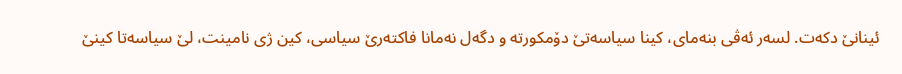ئینانێ دكه‌ت. لسه‌ر ئه‌ڤی بنه‌مای، كینا سیاسه‌تێ دۆمكورته‌ و دگه‌ل نه‌مانا فاكته‌رێ سیاسی، كین ژی نامینت، لێ سیاسه‌تا كینێ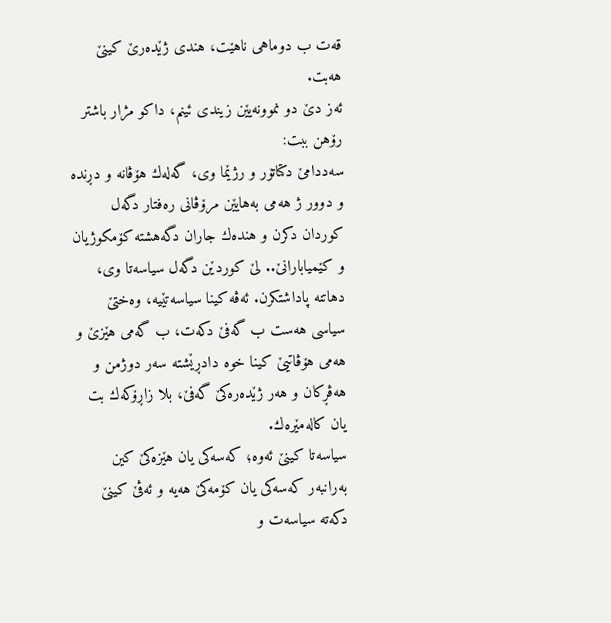قه‌ت ب دوماهی ناهێت، هندی ژێده‌رێ كینێ هه‌بت.
ئه‌ز دێ دو نموونه‌یێن زیندی ئینم، داكو مژار باشتر رۆهن ببت:
سه‌ددامێ دكتاتۆر و رژێما وی، گه‌له‌ك هۆڤانه‌ و دڕنده‌ و دوور ژ هه‌می به‌هایێن مرۆڤانی ره‌فتار دگه‌ل كوردان دكرن و هنده‌ك جاران دگه‌هشته‌ كۆمكوژیان و كێمیابارانێ.. لێ كوردێن دگه‌ل سیاسه‌تا وی، دهاتنه‌ پاداشتكرن. ئه‌ڤه‌ كینا سیاسه‌تێیه‌، وه‌ختێ سیاسی هه‌ست ب گه‌فێ دكه‌ت، ب گه‌می هێزێ و هه‌می هۆڤاتیێ كینا خوه‌ دادڕێشته‌ سه‌ر دوژمن و هه‌ڤڕكان و هه‌ر ژێده‌ره‌كێ گه‌فێ، بلا زاڕۆكه‌ك بت یان كاله‌مێره‌ك.
سیاسه‌تا كینێ ئه‌وه‌؛ كه‌سه‌كی یان هێزه‌كێ كین به‌رانبه‌ر كه‌سه‌كی یان كۆمه‌كێ هه‌یه‌ و ئه‌ڤێ كینێ دكه‌ته‌ سیاسه‌ت و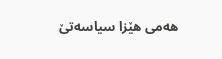هه‌می هێزا سیاسه‌تێ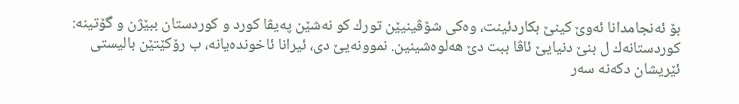بۆ ئه‌نجامدانا ئه‌وێ كینێ بكاردئینت، وه‌كی شۆڤینیێن تورك كو نه‌شێن په‌یڤا كورد و كوردستان ببێژن و گۆتینه‌: كوردستانه‌ك ل بنێ دنیایێ ئاڤا ببت دێ هه‌لوه‌شینین. نموونه‌یێ دی، ئیرانا ئاخونده‌یانه‌، ب رۆكێتێن بالیستی ئێریشان دكه‌نه‌ سه‌ر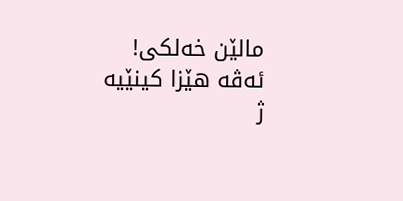مالێن خه‌لكی! ئه‌ڤه‌ هێزا كینێیه‌ ژ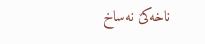ناخه‌كێ نه‌ساخ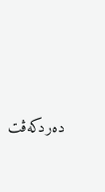ده‌ردكه‌ڤت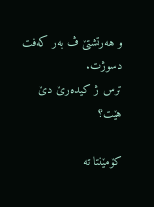و هه‌رتشتێ ڤ به‌ر كه‌فت دسوژت.
ترس ژ كیده‌رێ دێ هێت؟

کۆمێنتا تە